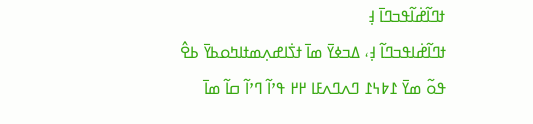ߙߣߊ߬ߝ߭ߊ߬ߟߏߣߊ߫ ߃߲
ߙߣߊ߬ߝ߭ߊߟߏߣߊ߬ ߃߲، ߡߏߦߌ߫ ߘߊ߫ ߙߖ߭ߊߝߍ߲ߘߙߊߤߋߕߌ߫ ߕߐ߮ ߟߋ߬ ߘߌ߫ ߁߈߆߁ ߣߍߣߍߓߊ ߂߂ ߟߴߊ߬ ߣߴߊ߬ ߛߊ߬ ߘߊ߫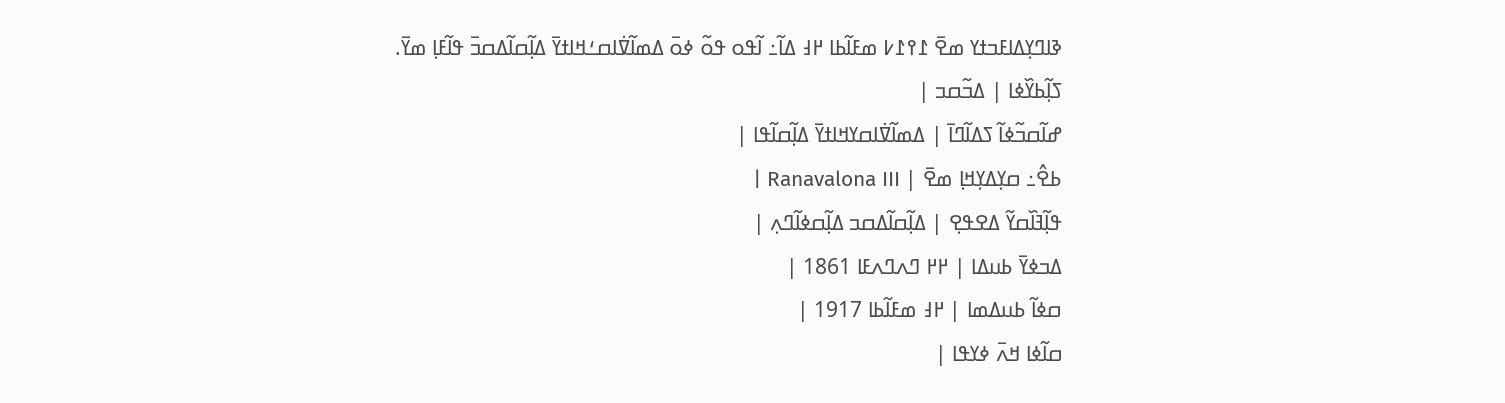ߢߊߣߌ߲ߡߊߓߏߙߌ ߘߐ߫ ߁߉߁߇ ߘߓߊ߬ߕߊ ߂߃ ߡߊ߬߸ ߊ߬ߟߋ ߟߋ߬ ߦߋ߫ ߡߘߊ߬ߜ߭ߊߛߑߞߊߙߌ߫ ߡߊ߲߬ߛߊ߬ߡߛߏ߫ ߟߊ߬ߓߊ߲ ߘߌ߫.
ߖߊ߲߬ߕߌ߰ߦߊ | ߡߏ߬ߛߏ |
ߝߊ߬ߛߏ߬ߦߊ߬ ߖߡߊ߬ߣߊ߫ | ߡߘߊ߬ߜ߭ߊߛߌߞߊߙߌ߫ ߡߊ߲߬ߛߊ߬ߟߊ |
ߕߐ߮߸ ߛߌ߲ߡߌ߲ߞߊ߲ ߘߐ߫ | Ranavalona III |
ߟߊ߲߬ߔߊ߰ߛߌ߬ ߡߐߟߐ߲ | ߡߊ߲߬ߛߊ߬ߡߛߏ ߡߊ߲߬ߛߦߊ߬ߣߍ߲ |
ߡߏߦߌ߫ ߕߎߡߊ | ߂߂ ߣߍߣߍߓߊ 1861 |
ߛߦߊ߬ ߕߎߡߘߊ | ߂߃ ߘߓߊ߬ߕߊ 1917 |
ߛߊ߬ߦߊ ߞߍ߫ ߦߌߟߊ |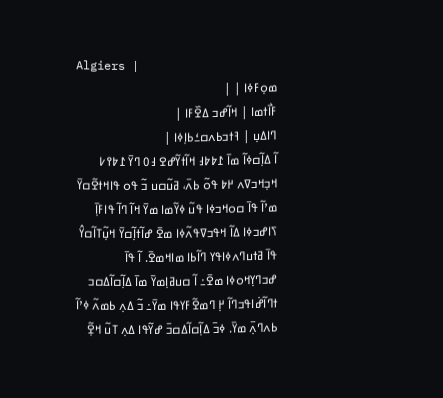Algiers |
ߘߋ߲ߓߦߊ | |
ߓߊ߯ߙߘߊ | ߞߊ߬ߝߏ ߡߐ߰ߓߊ |
ߣߊߡߎ߲ | ߔߙߏߕߍߛߑߕߊ߲ߦߊ |
ߊ߬ ߡߊ߲߬ߛߦߊ߬ ߘߊ߫ ߁߈߈߃ ߞߊ߬ߙߌ߬ߝߐ ߃߀ ߣߌ߫ ߁߈߉߇ ߞߏ߲ߞߏߜߍ ߂߈ ߟߋ߬ ߕߍ߫، ߥߎ߬ߛߎ ߏ߬ ߟߋ ߟߊߞߙߐ߬ߛߌ߫ ߘߴߊ߬ ߟߊ߫ ߛߋߞߏߦߊ ߟߎ߬ ߦߌ߬ߘߊ ߘߌ߫ ߞߊ߬ ߣߊ߬ ߟߊߓߊ߲߫ ߖߊߝߏߦߊ ߡߊ߬ ߞߟߏߜߟߍ߬ߦߊ ߘߐ߫ ߝߊ߬ߙߊ߲߬ߛߌ߫ ߞߎ߲߬ߠߊ߬ߛߌ߮ ߟߊ߫ ߥߙߎߣߍߦߊߟߌ ߣߊ߬ߕߊ ߘߊߞߘߐ߫. ߊ߬ ߟߊ߫ ߝߏߣߌ߲ߞߋߦߊ ߘߐ߫߸ ߊ߬ ߛߎߥߊ߲ߘߌ߫ ߘߊ߫ ߡߊ߲߬ߛߊ߬ߡߛߏ ߙߣߊ߬ߝ߭ߊߟߏߣߊ߬ ߂߲ ߣߘߐ߬ߓߌߟߊ ߘߌ߫߸ ߏ߬ ߡߍ߲ ߕߘߍ߬ ߦߴߊ߬ ߕߍߣߍ߲߫ ߘߌ߫. ߦߏ߫ ߡߊ߲߬ߛߊ߬ߡߛߏ߫ ߝߌ߬ߟߊ ߡߍ߲ ߠߎ߬ ߞߐ߲߬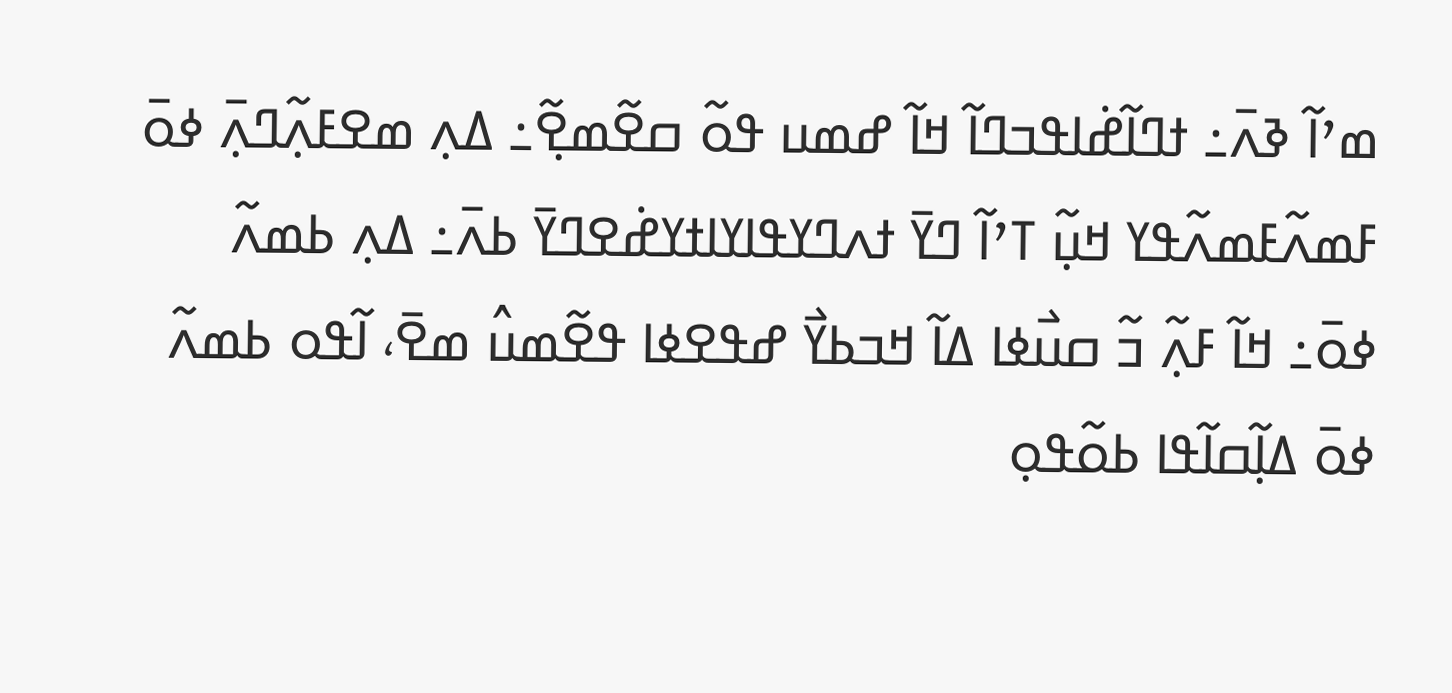ߘߴߊ߬ ߢߍ߫߸ ߙߣߊ߬ߝ߭ߊߟߏߣߊ߬ ߞߊ߬ ߝߘߎ ߟߋ߬ ߛߐ߬ߘߐ߲߬߸ ߡߍ߲ ߘߐߓߍ߲߬ߣߍ߲߫ ߦߋ߫ ߓߘߍ߬ߓߘߍ߬ߟߌ ߞߎ߲߬ ߠߴߊ߬ ߣߌ߫ ߙߍߣߌߟߊߌߊߙߌߝ߭ߐߣߌ߫ ߕߍ߫߸ ߡߍ߲ ߕߘߍ߬ ߦߋ߫߸ ߞߊ߬ ߓߍ߲߬ ߏ߬ ߛߎ߯ߦߊ ߡߊ߬ ߞߏߕߌ߯ ߝߟߐߦߊ ߟߐ߬ߘߎ߮ ߘߐ߫، ߊ߬ߟߋ ߕߘߍ߬ ߦߋ߫ ߡߊ߲߬ߛߊ߬ߟߊ ߕߋ߬ߟߋ߲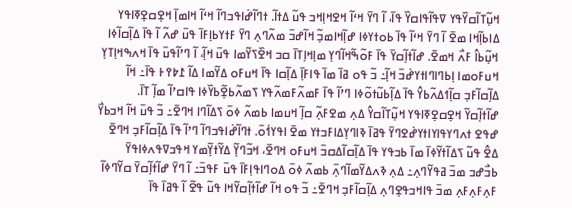ߞߎ߲߬ߠߊ߬ߛߌ߰ߟߌ ߜߟߊ߬ߟߊߛߌ߰ ߟߊ߫، ߊ߬ ߣߌ߫ ߞߵߊ߬ ߞߐߞߊ߲ߞߏ ߟߎ߬ ߡߙߊ߬. ߙߣߊ߬ߝ߭ߊߟߏߣߊ߬ ߞߵߊ߬ ߞߊߘߊ߲߫ ߞߐ߲ߛߐ߲ߧߊߟߌ ߡߊߕߊ߲߬ߞߊ ߘߐ߫ ߊ߬ ߣߌ߫ ߞߵߊ߬ ߟߊ߫ ߕߋߙߌߦߊ ߝߊ߲߬ߞߊߘߏ߲߬ ߞߊ߬ߝߏ߫ ߘߍ߬ߣߍ߲ ߣߌ߫ ߓߙߌߕߊ߲ߓߊ߫ ߟߎ߫ ߝߍ߬ ߊ߬ ߟߊ߫ ߡߊ߲߬ߛߊ߬ߦߊ ߞߎ߲߬ߕߊ߮ ߓߍ߯ ߞߘߐ߫. ߝߊ߬ߙߊ߲߬ߛߌ߫ ߟߊ߫ ߓߋ߬ߒ߬ߞߊ߬ߣߌ߲ ߘߊ߲ߞߊ߲ߠߊ߫ ߛߏ ߞߐ߰ߖߌ߬ߘߊ ߟߎ߫ ߞߊ߲߬، ߊ߬ ߣߴߊ߬ߟߎ߫ ߟߊ߫ ߞߍߒߞߊ߲ߠߌ߲ ߞߎߓߋߘߊ ߊ߲ߕߣߊߣߊߙߌߝ߭ߏ߫ ߞߊ߲߬߸ ߏ߬ ߟߋ ߥߊ߫ ߘߊ߫ ߟߊߓߊ߲߫ ߡߊ߲߬ߛߊ ߟߊ߫ ߞߎߓߋ ߡߌ߬ߘߊ ߡߊ߬ ߁߈߉߅ ߟߊ߫߸ ߞߊ߬ ߡߊ߲߬ߛߊ߬ߓߏ߲ ߛߊ߲߬ߗߡߍ߬ߕߌ߮ ߟߊ߫ ߡߊ߲߬ߕߎ߬ߙߋ߬ߦߊ ߣߴߊ߬ ߟߊ߫ ߓߘߍ߬ߓߘߍ߬ߟߌ ߖߘߍ߬ߕߐ߲߬ߕߌ߰ߦߊ ߟߊߛߴߊ߬ ߘߊ߲߬ ߠߊ߫.
ߝߊ߬ߙߊ߲߬ߛߌ߬ ߞߐ߲ߛߐ߲ߧߊߟߌ ߞߎ߲߬ߠߊ߬ߛߌ߮ ߡߍ߲ ߘߐߓߍ߲߬ ߛߊ߲߬ ߞߎߘߊ ߕߘߍ߬ ߦߋ߫ ߖߡߊ߬ߣߊ ߞߣߐ߫߸ ߏ߬ ߟߎ߫ ߞߊ߬ ߞߏߕߌ߯ ߝߟߐ ߙߍߣߌߟߊߌߊߙߌߝ߭ߐߣߌ߫ ߟߥߊ߫ ߢߊߣߌ߲ߡߊߓߏߙߌ ߘߐ߫ ߊߟߌߗ߭ߋ߫. ߙߣߊ߬ߝ߭ߊߟߏߣߊ߬ ߣߴߊ߬ ߟߊ߫ ߡߊ߲߬ߛߊ߬ߓߏ߲ ߞߣߐ߫ ߡߐ߮ ߟߎ߬ ߖߡߊ߬ߙߌ߬ߦߊ߫ ߘߊ߫ ߕߏߟߌ ߟߊ߫ ߡߊ߲߬ߛߊ߬ߡߛߏ߫ ߞߎߓߋ ߞߣߐ߫، ߞߏ߬ߣߌ߲߬ ߡߌ߬ߙߌ߲߬ߘߌ ߞߟߏߜߟߍߦߊߟߌ߫ ߕߏ߯ߝߏ ߘߏ߫ ߥߟߌ߬ߣߍ߲߸ ߡߍ߲ ߢߍߡߌ߬ߘߊ߬ߣߍ߲߫ ߕߘߍ߬ ߦߋ߫ ߡߋߣߊߟߊ߲ߓߊ߫ ߟߎ߫ ߓߟߏ߫߸ ߊ߬ ߣߌ߫ ߝߊ߬ߙߊ߲߬ߛߌ߫ ߛߌ߬ߣߦߊ߬ ߓߍ߲ߓߍ߲ߓߍ߲ ߘߏ߫ ߟߊߞߏߟߐ߲ߣߍ߲ ߡߊ߲߬ߛߊ߬ߓߏ߲ ߞߣߐ߫߸ ߏ߬ ߟߋ ߞߊ߬ ߝߊ߬ߙߊ߲߬ߛߌ߬ߞߊ ߟߎ߬ ߟߐ߬ ߊ߬ ߟߥߊ߫ ߟߊ߫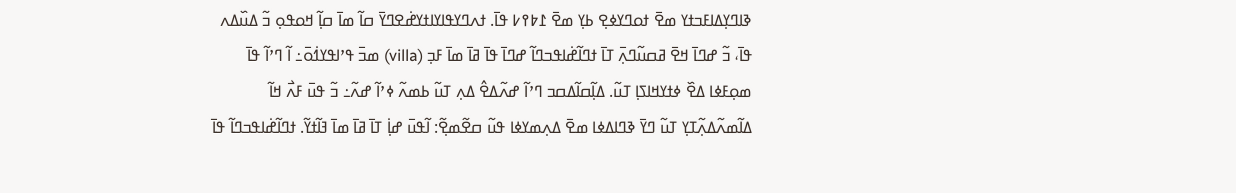ߢߊߣߌ߲ߡߊߓߏߙߌ ߘߐ߫ ߙߋߣߌߦߐ߲ ߕߌ߲ ߘߐ߫ ߁߈߉߇ ߟߊ߫. ߙߍߣߌߟߊߌߊߙߌߝ߭ߐߣߌ߫ ߛߊ߬ ߘߊ߫ ߛߊ߲߬ ߞߋߟߋ߲ ߏ߬ ߡߎ߰ߡߍ ߟߊ߫، ߏ߬ ߝߣߊ߫ ߞߐ߫ ߥߛߎ߬ߣߍ߲߫ ߠߊ߫ ߙߣߊ߬ߝ߭ߊߟߏߣߊ߬ ߝߣߊ߫ ߟߊ߫ ߥߊ߫ ߘߊ߫ ߓߏ߲ (villa) ߘߏ߫ ߟߴߊߟߌߗ߭ߋ߫߸ ߊ߬ ߣߴߊ߬ ߟߊ߫ ߘߋ߲ߓߦߊ ߡߐ߰ ߦߙߌߞߊߖߊ߲ ߠߎ߬. ߡߊ߲߬ߛߊ߬ߡߛߏ ߣߴߊ߬ ߝߍ߬ߡߐ߮ ߡߍ߲ ߠߎ߬ ߕߘߍ߬ ߦߴߊ߬ ߝߍ߬߸ ߏ߬ ߟߎ߫ ߓߍ߯ ߞߊ߬ ߡߊ߬ߘߍ߬ߡߍ߲߬ߠߌ߲ ߠߎ߬ ߣߌ߫ ߢߣߊߡߦߊ ߘߐ߫ ߡߍ߲ߘߌߦߊ ߟߎ߬ ߛߐ߬ߘߐ߲߬: ߊ߬ߟߎ߫ ߝߊ߲߭ ߠߊ߫ ߥߊ߫ ߘߊ߫ ߔߊ߬ߙߌ߬. ߙߣߊ߬ߝ߭ߊߟߏߣߊ߬ ߟߊ߫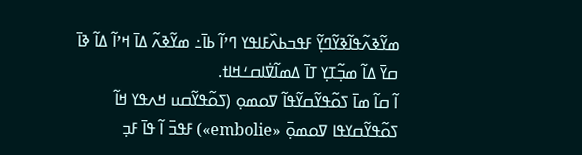ߘߌ߬ߢߍ߬ߟߊ߬ߢߌ߬ߣߌ߲߬ ߓߟߏߕߍ߰ߓߊߟߌ ߣߴߊ߬ ߕߊ߫߸ ߘߌ߬ߢߍ߬ ߡߊ߫ ߞߴߊ߬ ߡߊ߬ ߢߊ߫ ߛߌ߫ ߡߊ߬ ߘߏ߲߬ߠߌ߲ ߠߊ߫ ߡߘߊ߬ߜ߭ߊߛߑߞߊߙ.
ߊ߬ ߛߊ߬ ߘߊ߫ ߖߋ߬ߟߌ߬ߛߌ߬ߟߊ߬ ߜߋߘߋ߲ (ߖߋ߬ߟߌ߬ߛߎ ߞߍߟߌ ߞߊ߬ ߖߋ߬ߟߌ߬ߛߌߟߊ ߜߋߘߋ߲߫ «embolie») ߓߟߏ߫ ߊ߬ ߟߊ߫ ߓߏ߲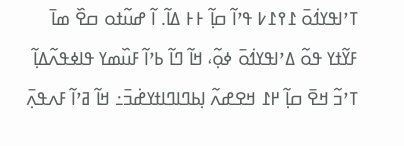ߠߴߊߟߌߗ߭ߋ߫ ߁߉߁߇ ߟߴߊ߬ ߛߊ߲߬ ߅߅ ߡߊ߬. ߊ߬ ߝߎ߬ߙߋ ߛߐ߰ ߘߊ߫ ߓߌ߬ߙߌ ߟߋ߬ ߡߴߊߟߌߗ߭ߋ߫ ߦߋ߲߬، ߞߊ߬ ߣߊ߬ ߕߴߊ߬ ߓߎ߰ߘߌ ߟߊߦߟߍ߬ߡߊ߲߬ ߠߴߏ߬ ߞߐ߫ ߛߊ߲߬ ߂߁ ߞߐߝߍ߬ ߊ߲ߕߣߊߣߊߙߌߝ߭ߏ߫߸ ߞߊ߬ ߥߴߊ߬ ߓߍߟߍ߲߫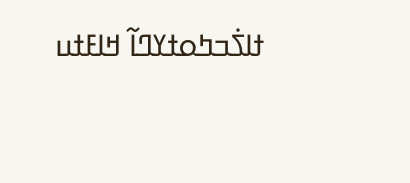ߙߊߖ߭ߏߤߋߙߌߣߊ߬ ߞߊߓߙߎ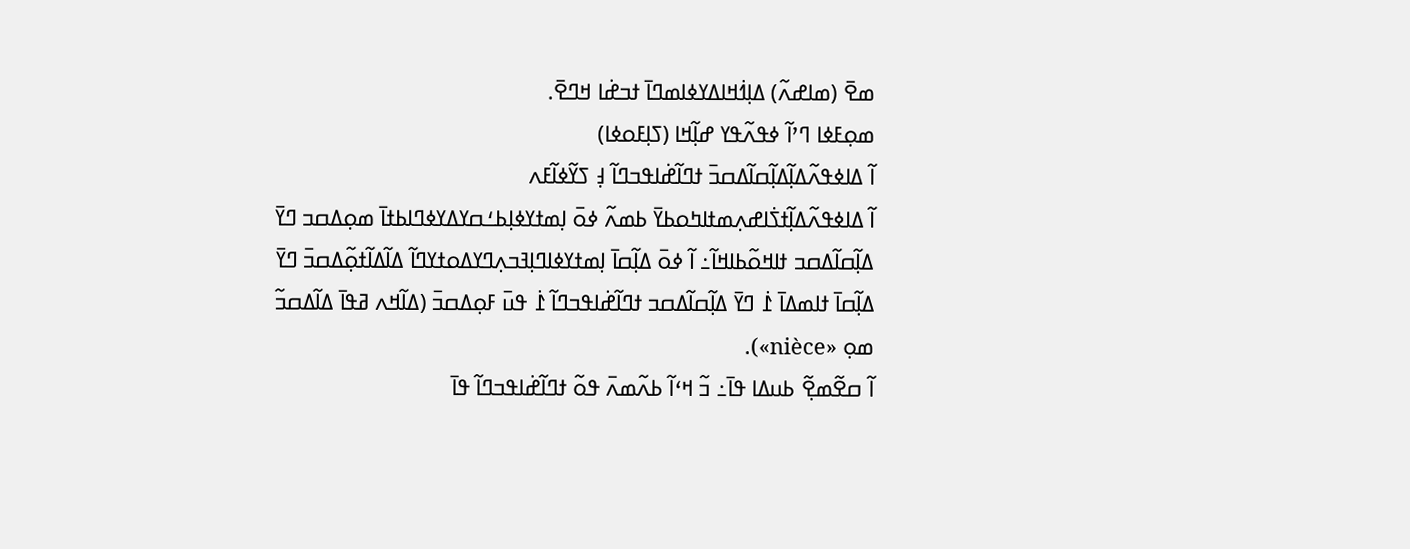ߘߐ߫ (ߘߊߝߍ߬) ߡߊ߲ߗ߭ߞߊߡߌߦߊߘߣߊ߫ ߙߏߝ߭ߊ ߞߣߐ߫.
ߘߋ߲ߓߦߊ ߣߴߊ߬ ߦߟߍ߬ߟߌ ߝߊ߲߬ߞߊ (ߖߊ߲ߓߋߦߊ)
ߊ߬ ߡߊߦߟߍ߬ߡߊ߲߬ߡߊ߲߬ߛߊ߬ߡߛߏ߫ ߙߣߊ߬ߝ߭ߊߟߏߣߊ߬ ߃߲ ߖߌ߬ߦߊ߬ߓߍ
ߊ߬ ߡߊߦߟߍ߬ߡߊ߲߬ߙߖ߭ߊߝߍ߲ߘߙߊߤߋߕߌ߫ ߕߘߍ߬ ߦߋ߫ ߊ߲ߘߙߌߦߊ߲ߕߑߛߌߡߌߦߣߊߕߙߊ߫ ߘߋ߲ߡߛߏ ߣߌ߫ ߡߊ߲߬ߛߊ߬ߡߛߏ ߙߊߞߋ߬ߕߊߞߊ߬߸ ߊ߬ ߦߋ߫ ߡߊ߲߬ߛߊ߫ ߊ߲ߘߙߌߦߊߣߊ߲ߔߏߍ߲ߣߌߡߋߙߌߣߊ߬ ߡߊ߬ߡߊ߬ߙߋ߲߬ߡߛߏ߫ ߣߌ߫ ߡߊ߲߬ߛߊ߫ ߙߊߘߡߊ߫ ߁߭ ߣߌ߫ ߡߊ߲߬ߛߊ߬ߡߛߏ ߙߣߊ߬ߝ߭ߊߟߏߣߊ߬ ߁߭ ߟߎ߫ ߓߋ߲ߡߛߏ߫ (ߡߊ߬ߞߍ ߥߟߊ߫ ߡߊ߬ߡߛߏ߬ ߘߋ߲ «nièce»).
ߊ߬ ߛߐ߬ߘߐ߲߬ ߕߎߡߊ ߟߊ߫߸ ߏ߬ ߞߵߊ߬ ߕߍ߬ߘߍ߫ ߟߋ߬ ߙߣߊ߬ߝ߭ߊߟߏߣߊ߬ ߟߊ߫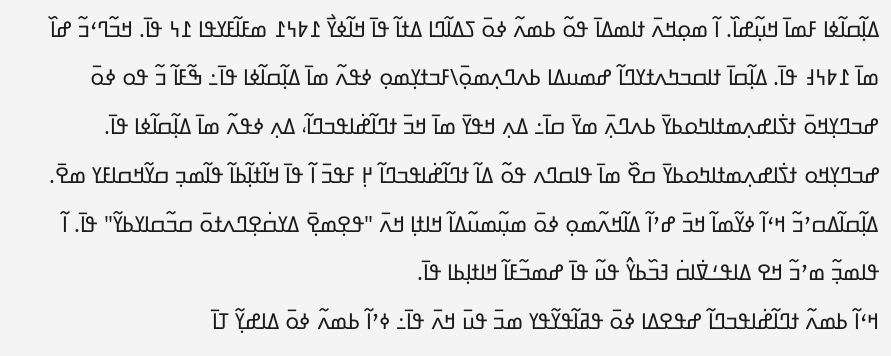ߡߊ߲߬ߛߊ߬ߦߊ ߓߘߊ߫ ߞߎ߲߬ߝߊ߰. ߊ߬ ߘߋ߲ߞߍ߫ ߙߊߘߡߊ߫ ߟߋ߬ ߕߘߍ߬ ߦߋ߫ ߖߡߊ߬ߣߊ ߡߙߊ߬ ߟߊ߫ ߞߊ߬ߦߌ߯ ߁߈߆߁ ߘߓߊ߬ߓߌߟߊ ߁߆ ߟߊ߫. ߞߏ߬ߣߵߏ߬ ߝߊ߰ ߘߊ߫ ߁߈߆߃ ߟߊ߫. ߡߊ߲߬ߛߊ߫ ߙߊߛߏߤߍߙߌߣߊ߬ ߝߘߎߡߊ ߕߍߣߍ߲ߘߋ߲߫\ߓߏߙߌ߲ߘߋ߲ ߦߟߍ߬ ߘߊ߫ ߡߊ߲߬ߛߊ߬ߦߊ ߟߊ߫߸ ߒ߬ߓߊ߬ ߏ߬ ߟߋ ߦߋ߫ ߝߏߣߌ߲ߞߋ߫ ߙߖ߭ߊߝߍ߲ߘߙߊߤߋߕߌ߫ ߕߍߣߍ߲߫ ߘߌ߫ ߛߊ߫߸ ߡߍ߲ ߞߟߌ߫ ߘߊ߫ ߞߏ߫ ߙߣߊ߬ߝ߭ߊߟߏߣߊ߬، ߡߍ߲ ߦߟߍ߬ ߘߊ߫ ߡߊ߲߬ߛߊ߬ߦߊ ߟߊ߫. ߝߏߣߌ߲ߞߋ ߙߖ߭ߊߝߍ߲ߘߙߊߤߋߕߌ߫ ߛߐ߰ ߘߊ߫ ߟߊߛߣߍ ߟߋ߬ ߡߊ߬ ߙߣߊ߬ߝ߭ߊߟߏߣߊ߬ ߂߲ ߓߟߏ߫ ߊ߬ ߟߊ߫ ߞߊ߬ߙߊ߲߬ߕߊ߬ ߟߊ߬ߘߏ߲ ߛߌ߬ߞߛߊߓߌ ߘߐ߫. ߡߊ߲߬ߛߊ߬ߡߛߴߏ߬ ߞߵߊ߬ ߦߌ߬ߘߊ߬ ߞߏ߫ ߝߴߊ߬ ߡߊ߬ߞߍ߬ߘߋ߲ ߦߋ߫ ߘߎ߲߬ߘߎ߬ߡߊ߬ ߞߊߙߊ߲ ߞߍ߫ "ߟߐ߲ߘߐ߲߫ ߡߌߛ߭ߐ߲ߣߍߙߋ߫ ߛߏ߬ߛߊߌߕߌ߬" ߟߊ߫. ߊ߬ ߟߊߘߏ߲߬ ߘߴߏ߬ ߞߐ ߡߊߟߑߜ߭ߊߛ߭ ߔߏ߰ߕߌ߮ ߟߎ߬ ߟߊ߫ ߝߘߏ߬ߓߊ߬ ߞߊߙߊ߲ߕߊ ߟߊ߫.
ߞߵߊ߬ ߕߘߍ߬ ߙߣߊ߬ߝ߭ߊߟߏߣߊ߬ ߝߟߐߡߊ ߦߋ߫ ߟߥߊ߬ߟߌ߬ߟߌ ߘߏ߫ ߟߎ߫ ߞߍ߫ ߟߊ߫߸ ߦߴߊ߬ ߕߘߍ߬ ߦߋ߫ ߡߊߝߌ߲߬ ߠߊ߫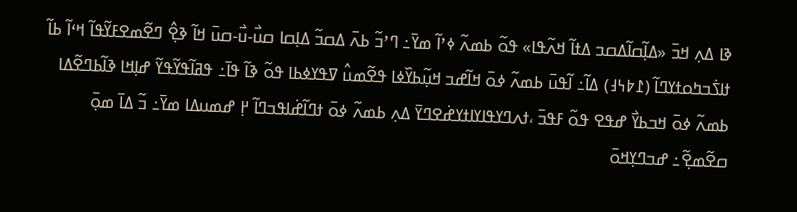ߢߊ ߡߍ߲ ߞߏ߫ «ߡߊ߲߬ߛߊ߬ߡߛߏ ߡߙߊ߬ ߞߍ߬ߟߊ» ߟߋ߬ ߕߘߍ߬ ߦߴߊ߬ ߘߌ߫߸ ߣߴߏ߬ ߕߍ߫ ߡߛߏ߬ ߡߊ߲ߛߊ ߛߎ߯-ߎ߯-ߛߎ߫ ߞߊ߬ ߢߐ߲߮ ߣߐ߬ߘߐߓߌ߬ߟߊ߬ ߞߵߊ߬ ߕߊ߬ ߙߊߖ߭ߏߤߋߙߌߣߊ߬ (߁߈߆߃) ߡߊ߬߸ ߊ߬ߟߎ߫ ߕߘߍ߬ ߦߋ߫ ߞߊ߬ߝߏ ߞߎ߲߬ߕߌ߰ߦߊ ߟߐ߬ߘߎ߮ ߜߟߌߦߕߊ ߟߋ߬ ߢߊ߬ ߟߊ߫߸ ߟߥߊ߬ߟߌ߬ߟߌ߬ ߝߊ߲ߞߊ ߢߊ߬ߕߣߐ߬ߡߊ ߕߘߍ߬ ߦߋ߫ ߞߏߕߌ߯ ߝߟߐ ߟߋ߬ ߓߟߏ߫ ،ߙߍߣߌߟߊߌߊߙߌߝ߭ߐߣߌ߫ ߡߍ߲ ߕߘߍ߬ ߦߋ߫ ߙߣߊ߬ߝ߭ߊߟߏߣߊ߬ ߂߲ ߝߘߎߡߊ ߘߌ߫߸ ߏ߬ ߡߊ߫ ߘߋ߲߫ ߛߐ߬ߘߐ߲߬߸ ߝߏߣߌ߲ߞߋ߫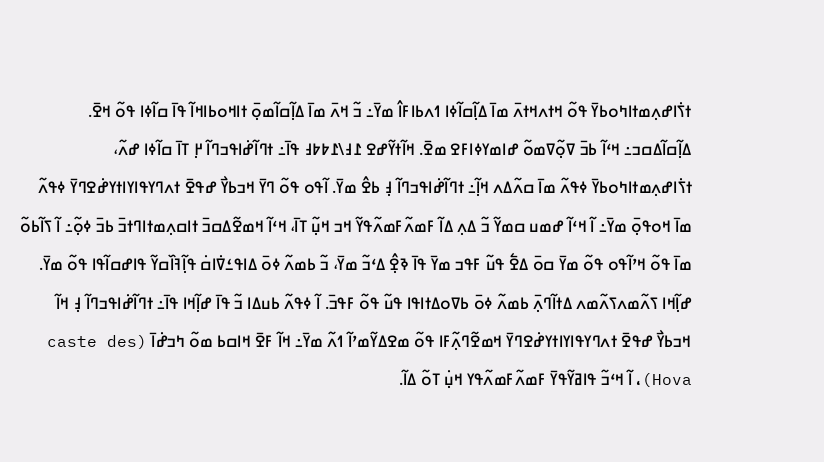ߙߖ߭ߊߝߍ߲ߘߙߊߤߋߕߌ߫ ߟߋ߬ ߞߙߍߞߙߍ߫ ߘߊ߫ ߡߊ߲߬ߛߊ߬ߦߊ ߗߍߕߊߓߊ߮ ߘߌ߫߸ ߏ߬ ߞߍ߫ ߘߊ߫ ߡߊ߲߬ߛߊ߬ߘߋ߲߫ ߙߊߞߋߕߊߞߊ߬ ߟߊ߫ ߛߊ߬ߦߊ ߟߋ߬ ߞߐ߫.
ߡߊ߲߬ߛߊ߬ߡߛߏ߸ ߞߵߊ߬ ߕߏ߫ ߜߋ߲߬ߜߘߋ߬ ߝߊߘߌߦߊߓߐ ߘߐ߫. ߞߊ߬ߙߌ߬ߝߐ ߁߃\߁߈߈߃ ߟߊ߫߸ ߙߣߊ߬ߝ߭ߊߟߏߣߊ߬ ߂߲ ߠߊ߫ ߛߊ߬ߦߊ ߝߍ߬، ߙߖ߭ߊߝߍ߲ߘߙߊߤߋߕߌ߫ ߦߟߍ߬ ߘߊ߫ ߛߍ߬ߡߍ ߞߊ߲߬߸ ߙߣߊ߬ߝ߭ߊߟߏߣߊ߬ ߃߲ ߕߐ߮ ߘߌ߫. ߊ߬ߟߋ ߟߋ߬ ߣߌ߫ ߞߏߕߌ߯ ߝߟߐ߫ ߙߍߣߌߟߊߌߊߙߌߝ߭ߐߣߌ߫ ߦߟߍ߬ ߘߊ߫ ߞߋߟߋ߲߫ ߘߌ߫߸ ߊ߬ ߞߵߊ߬ ߝߘߎ ߛߘߌ߬ ߏ߬ ߡߍ߲ ߡߊ߬ ߓߘߍ߬ߓߘߍ߬ߟߌ߬ ߞߏ ߞߎ߲߬ ߠߊ߫، ߞߵߊ߬ ߞߘߐ߬ߡߛߏ߫ ߙߊߛߍ߲ߘߙߊߣߙߏ߫ ߕߏ߫ ߦߋ߲߬߸ ߊ߬ ߖߊ߬ߕߋ߬ ߘߊ߫ ߟߋ߬ ߞߴߊ߬ߟߋ ߟߋ߬ ߘߌ߫ ߛߋ߫ ߡߐ߱ ߟߎ߬ ߓߟߏ ߘߌ߫ ߟߊ߫ ߢߐ߲߮ ߡߵߏ߬ ߘߌ߫، ߏ߬ ߕߘߍ߬ ߦߋ߫ ߡߊߟߑߜ߭ߊߛ߭ ߟߊ߲߬ߔߊ߰ߛߌ߬ ߟߊߝߛߊ߬ߟߊ ߟߋ߬ ߘߌ߫. ߝߊ߲߬ߞߊ ߖߍ߬ߘߍߖߍ߬ߘߍ ߡߙߊ߬ߣߍ߲߫ ߕߘߍ߬ ߦߋ߫ ߕߜߋߡߙߊߟߊ ߟߎ߬ ߟߋ߬ ߓߟߏ߫. ߊ߬ ߦߟߍ߬ ߕߎߡߊ ߏ߬ ߟߊ߫ ߝߊ߲߬ߞߊ ߟߊ߫߸ ߙߣߊ߬ߝ߭ߊߟߏߣߊ߬ ߃߲ ߞߊ߬ ߞߏߕߌ߯ ߝߟߐ߫ ߙߍߣߌߟߊߌߊߙߌߝ߭ߐߣߌ߫ ߞߘߐ߬ߣߍ߲߬ߓߊ ߟߋ߬ ߘߐߡߌ߬ߘߴߊ߬ ߗߍ߬ ߘߌ߫߸ ߞߊ߬ ߓߐ߫ ߞߊߛߕ ߘߋ߬ ߤߏߝ߭ߊ߫ (caste des Hova)، ߊ߬ ߞߵߏ߬ ߟߊߥߌ߬ߟߌ߫ ߓߘߍ߬ߓߘߍ߬ߟߌ ߞߎ߲߭ ߠߋ߬ ߡߊ߬.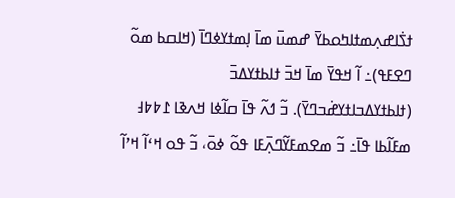ߙߖ߭ߊߝߍ߲ߘߙߊߤߋߕߌ߫ ߝߘߎ߫ ߘߊ߫ ߊ߲ߘߙߌߦߣߊ߫ (ߞߊߛߕ ߘߋ߬ ߣߐߓߟ)߸ ߊ߬ ߞߟߌ߫ ߘߊ߫ ߞߏ߫ ߙߊߕߙߌߡߏ߫ (ߙߊߕߙߌߡߏߊߙߌߝ߭ߏߣߌ߫). ߏ߬ ߗߍ߬ ߟߊ߫ ߛߊ߬ߦߊ ߞߍߢߊ ߁߈߈߃ ߘߓߊ߬ߕߊ ߟߊ߫߸ ߏ߬ ߘߐߘߓߌ߬ߣߍ߲߫ߓߊ ߟߋ߬ ߦߋ߫، ߏ߬ ߟߋ ߞߵߊ߬ ߞߴߊ߬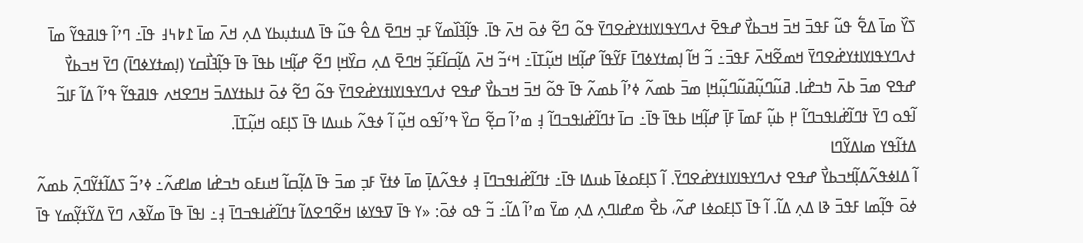ߖߌ߰ ߘߊ߫ ߡߐ߱ ߟߎ߬ ߓߟߏ߫ ߞߏ߫ ߞߏߕߌ߯ ߝߟߐ߫ ߙߍߣߌߟߊߌߊߙߌߝ߭ߐߣߌ߫ ߟߋ߬ ߣߐ߬ ߦߋ߫ ߞߍ߫ ߟߊ߫. ߟߊ߲߬ߔߊ߰ߘߌ߬ ߓߏ߲ ߞߣߐ߫ ߡߐ߮ ߟߎ߬ ߟߊ߫ ߡߎߙߎ߲ߕߌ ߡߍ߲ ߞߍ߫ ߘߊ߫ ߁߈߆߃ ߟߊ߫߸ ߣߴߊ߬ ߟߊߥߟߌ߬ ߘߊ߫ ߙߍߣߌߟߊߌߊߙߌߝ߭ߐߣߌ߫ ߞߘߐ߬ߞߍ߫ ߓߟߏ߫߸ ߏ߬ ߞߊ߬ ߊ߲ߘߙߌߦߣߊ߫ ߓߌ߬ߟߊ߬ ߝߊ߲߬ߞߊ ߞߎ߲߬ߠߊ߫߸ ߞߵߏ߬ ߞߍ߫ ߡߊ߲߬ߛߊ߬ߓߏ߲߬ ߞߣߐ߫ ߡߍ߲ ߛߌ߰ߞߊ߲ ߣߐ߬ ߝߊ߲߬ߞߊ ߕߟߊ߫ ߟߊ߫ ߟߊ߲߬ߔߊ߯ߛߌ (ߊ߲ߘߙߌߦߣߊ߫) ߣߌ߫ ߞߏߕߌ߯ ߝߟߐ ߘߏ߫ ߕߍ߫ ߤߏߝ߭ߊ. ߥߎ߬ߣߎ߲߬ߥߎ߬ߣߎ߲߬ߞߊ߲ ߘߏ߫ ߕߘߍ߬ ߦߴߊ߬ ߕߘߍ߬ ߟߊ߫ ߟߋ߬ ߞߏ߫ ߞߏߕߌ߯ ߝߟߐ ߙߍߣߌߟߊߌߊߙߌߝ߭ߐߣߌ߫ ߟߋ߬ ߣߐ߬ ߦߋ߫ ߙߊߕߙߌߡߏ߫ ߞߣߐߞߍ ߟߊߥߟߌ߬ ߟߴߊ߬ ߡߊ߬ ߓߊߏ߬ ߊ߬ߟߋ ߣߌ߫ ߙߣߊ߬ߝ߭ߊߟߏߣߊ߬ ߂߲ ߕߎ߲߬ ߓߘߊ߫ ߓߊ߲߫ ߝߊ߲߬ߞߊ ߕߟߊ߫ ߟߊ߫߸ ߛߊ߫ ߙߣߊ߬ߝ߭ߊߟߏߣߊ߬ ߃߲ ߘߴߊ߬ ߛߐ߲߬ ߛߌ߰ ߟߴߊ߬ߟߋ ߞߎ߲߬ ߊ߬ ߦߟߍ߬ ߕߎߡߊ ߟߊ߫ ߖߊ߲ߓߋ ߞߎ߲߬ߠߊ߫.
ߡߙߊ߬ߟߌ ߘߊߡߌ߬ߣߊ
ߊ߬ ߡߊߦߟߍ߬ߡߊ߲߬ߞߏߕߌ߯ ߝߟߐ ߙߍߣߌߟߊߌߊߙߌߝ߭ߐߣߌ߫. ߊ߬ ߖߊ߲ߓߋߦߊ߫ ߕߎߡߊ ߟߊ߫߸ ߙߣߊ߬ߝ߭ߊߟߏߣߊ߫ ߃߲ ߦߟߍ߬ߡߊ߲߫ ߘߊ߫ ߦߙߌ߫ ߓߏ߲ ߘߏ߫ ߟߊ߫ ߡߊ߲߬ߛߊ߬ ߞߎߓߋ ߤߏߝ߭ߊ ߘߊߝߍ߬߸ ߦߴߏ߬ ߖߡߊ߬ߙߌ߬ߣߍ߲߫ ߕߘߍ߬ ߦߋ߫ ߟߊ߲߬ߘߊ ߓߟߏ߫ ߢߊ ߡߍ߲ ߡߊ߬. ߊ߬ ߟߊ߫ ߖߊ߲ߓߋߦߊ ߝߍ߬، ߕߐ߯ ߘߝߊߣߍ߲ ߡߍ߲ ߘߌ߫ ߘߴߊ߬ ߡߊ߬߸ ߏ߬ ߟߋ ߦߋ߫: «ߌ ߟߊ߫ ߜߟߌߦߊ ߞߐ߬ߣߐߡߊ߬ ߙߣߊ߬ߝ߭ߊߟߏߣߊ߫ ߃߲߸ ߊߟߊ߫ ߟߊ߫ ߘߌ߬ߢߍ ߣߌ߫ ߡߌ߬ߙߌ߲߬ߘߌ ߟߊ߫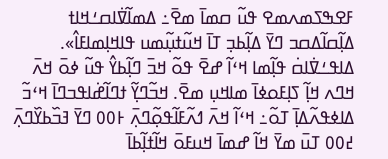ߓߐߒߖߘߍߘߐ ߟߎ߬ ߛߘߊ߫ ߘߐ߫߸ ߡߘߊ߬ߜ߭ߊߛߑߞߊߙ ߡߊ߲߬ߛߊ߬ߡߛߏ ߣߌ߫ ߡߊ߲߬ߕߏ߲ ߠߊ߫ ߞߎ߬ߙߎ߲߬ߘߎ ߟߊߞߊ߲ߘߊߓߊ߮». ߡߊߟߑߜ߭ߊߛ߭ ߟߊ߲߬ߘߊ ߞߵߊ߬ ߝߐ߫ ߟߋ߬ ߞߏ߫ ߣߊ߲߬ߕߌ߮ ߟߎ߬ ߦߋ߫ ߞߍ߫ ߞߣߍ ߞߊ߲߬ ߖߊ߲ߓߋߦߊ߫ ߘߊߞߎ߲ ߘߐ߫. ߞߏ߬ߣߌ߲߬ ߙߣߊ߬ߝ߭ߊߟߏߣߊ߫ ߞߵߏ߬ ߡߊߦߟߍ߬ߡߊ߲߫ ߠߋ߬߸ ߞߵߊ߬ ߞߍ߫ ߗߍ߬ߓߊ߬ߟߋ߲߬ߣߍ߲߫ ߅߀߀ ߣߌ߫ ߔߏ߰ߕߌ߰ߣߍ߲߫ ߄߀߀ ߠߎ߫ ߘߌ߫ ߞߊ߬ ߝߘߊ߫ ߞߎߓߋ߫ ߞߊ߬ߙߊ߲߬ߕߊ߫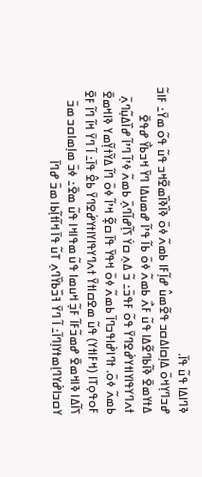ߢߣߊߡߊ ߟߎ߬ ߟߊ߫.
ߝߏߣߌ߲ߞߋ߫ ߡߊ߲ߛߊߡߛߏ ߟߐ߬ߘߎ߮ ߝߊ߲߬ߓߊ ߕߘߍ߬ ߦߋ߫ ߢߊ߰ߢߊ߰ߘߐ߬ߞߏ ߟߎ߬ ߟߋ߬ ߘߌ߫߸ ߓߊߏ߬ ߡߙߌߘߐ߫ ߢߊ߬ߕߣߐ߬ߡߊ ߟߎ߬ ߓߍ߯ ߕߘߍ߬ ߦߋ߫ ߕߊ߬ ߟߴߊ߬ ߝߘߎߡߊ ߣߌ߫ ߞߏߕߌ߯ ߝߟߐ߫ ߙߍߣߌߟߊߌߊߙߌߝ߭ߐߣߌ߫ ߟߋ߬ ߓߟߏ߫߸ ߏ߬ ߡߍ߲ ߛߌ߭ ߖߊ߲߬ߝߊ߬ߣߍ߲߫ ߕߘߍ߬ ߦߴߊ߬ ߣߴߊ߬ ߝߊ߰ߡߎ߲߬ߣߍ߲߫ ߕߘߍ߬ ߦߋ߫. ߙߣߊߝ߭ߊߟߏߣߊ߫ ߕߘߍ߬ ߦߋ߫ ߞߟߌ߫ ߟߊ߫ ߛߐ߲߬ ߞߴߊ߬ ߦߋ߫ ߣߊ߬ ߡߌ߬ߙߌ߲߬ߘߌ ߢߊߞߘߐ߫ ߓߋߟߋ߲ߠߊ (ߞߓߊߙߌ) ߟߎ߬ ߘߐߛߊߙߌ߫ ߙߍߣߌߟߊߌߊߙߌߝ߭ߐߣߌ߫ ߕߐ߮ ߟߊ߫߸ ߊ߬ ߣߌ߫ ߞߊ߬ ߣߊ߬ ߓߐ߫ ߖߊ߬ߡߊ ߢߊߞߘߐ߫ ߝߘߏ߬ߓߊ߬ ߓߏ߲߬ ߞߎߘߊ ߟߎ߬ ߘߟߊߞߊ ߟߎ߬ ߘߐ߫߸ ߦߏ߫ ߘߊ߲ߘߊߛߏ ߘߏ߫ ߌߛߏߊߝ߭ߌߣߊ߲ߘߙߌߊ߲ߣߊ߫߸ ߊ߬ ߣߌ߫ ߔߏ߰ߕߌ߰ߣߍ߲ ߠߎ߬ ߟߊ߫ ߞߊ߬ߙߊ߲߬ߕߊ ߘߏ߫ ߝߣߊ߫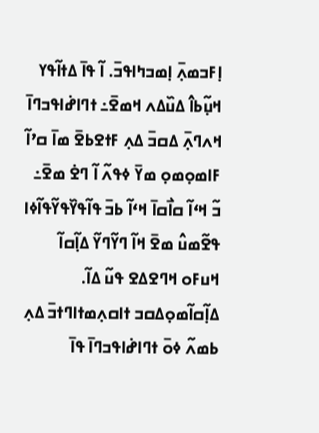ߊ߲ߓߏߘߍ߲߫ ߊ߲ߘߏߤߊߟߏ߫. ߊ߬ ߟߊ߫ ߡߙߊ߬ߟߌ ߞߎ߲߬ߕߊ߮ ߡߎ߰ߡߍ ߞߘߐ߫߸ ߙߣߊߝ߭ߊߟߏߣߊ߫ ߞߍߣߍ߲߫ ߡߛߏ߫ ߡߍ߲ ߓߙߐߕߐ߫ ߘߊ߫ ߛߴߊ߬ ߓߊߘߋ߲ߘߋ߲ ߘߌ߫ ߦߟߍ߬ ߊ߬ ߣߐ߭ ߘߐ߫߸ ߏ߬ ߞߵߊ߬ ߛߊ߯ߛߊ߫ ߞߵߊ߬ ߕߏ߫ ߟߊ߬ߟߌ߰ߟߌ߬ߟߊ߬ߦߊ ߟߐ߬ߘߎ߮ ߘߐ߫ ߞߊ߬ ߣߌ߬ߣߌ߬ ߡߊ߲߬ߛߊ߬ ߞߎߓߋ ߞߣߐߡߐ ߟߎ߬ ߡߊ߬. ߡߊ߲߬ߛߊ߬ߘߋ߲ߡߛߏ ߙߊߛߍ߲ߘߙߊߣߙߏ߫ ߡߍ߲ ߕߘߍ߬ ߦߋ߫ ߙߣߊߝ߭ߊߟߏߣߊ߫ ߟߊ߫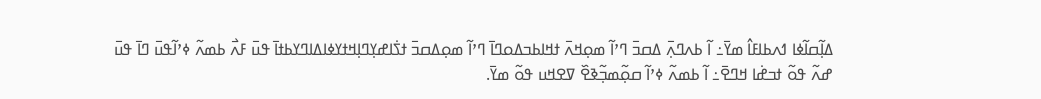ߡߊ߲߬ߛߊ߬ߦߊ ߗߍߕߊߓߊ߮ ߘߌ߫߸ ߊ߬ ߕߍߣߍ߲߫ ߡߛߏ߫ ߣߴߊ߬ ߘߋ߲ߞߍ߫ ߙߞߊߕߏߡߋߣߊ߫ ߣߴߊ߬ ߘߋ߲ߡߛߏ߫ ߙߖ߭ߊߝߌ߲ߣߊ߲ߞߙߌߦߊߡߊߣߌߕߙߊ߫ ߟߎ߫ ߓߍ߯ ߕߘߍ߬ ߦߴߊ߬ߟߎ߫ ߣߊ߫ ߟߎ߫ ߝߍ߬ ߟߋ߬ ߙߏߝ߭ߊ ߞߣߐ߫߸ ߊ߬ ߕߘߍ߬ ߦߴߊ߬ ߛߋ߲߬ߘߏ߲߬ߢߐ߰ ߜߐߞߎ ߟߋ߬ ߘߌ߫.